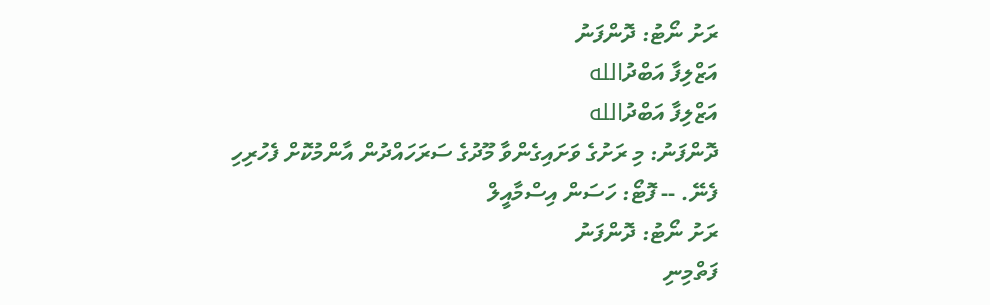ރަށު ނޯޓު: ދޮންފަނު
އަޒްލިފާ އަބްދުالله
އަޒްލިފާ އަބްދުالله
ދޮންފަނު: މި ރަށުގެ ވަށައިގެންވާ މޫދުގެ ސަރަހައްދުން އާންމުކޮށް ފެހުރިހި ފެނޭ. -- ފޮޓޯ: ހަސަން އިސްމާއީލް
ރަށު ނޯޓު: ދޮންފަނު
ފަތްމިނި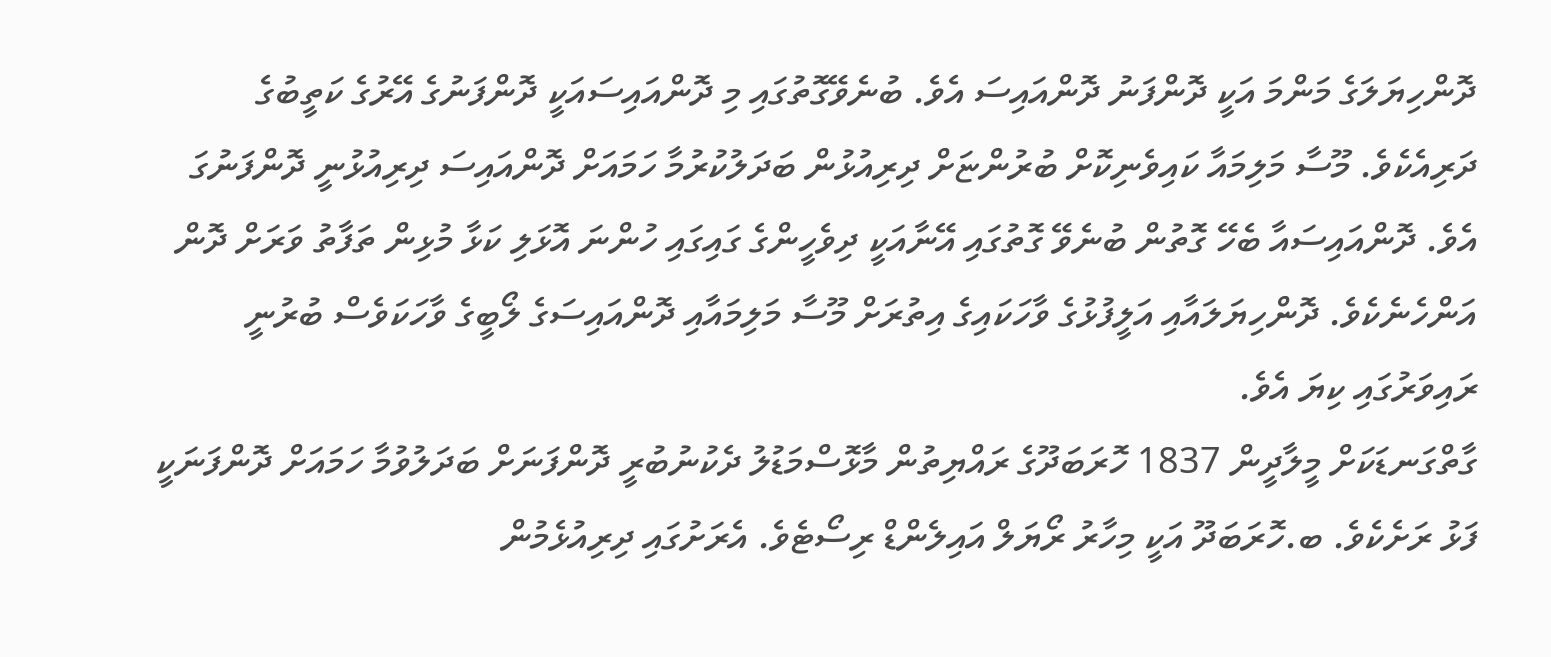ދޮންހިޔަލަގެ މަންމަ އަކީ ދޮންފަނު ދޮންއައިސަ އެވެ. ބުނެވޭގޮތުގައި މި ދޮންއައިސައަކީ ދޮންފަނުގެ އޭރުގެ ކަތީބުގެ ދަރިއެކެވެ. މޫސާ މަލިމައާ ކައިވެނިކޮށް ބުރުންޏަށް ދިރިއުޅުން ބަދަލުކުރުމާ ހަމައަށް ދޮންއައިސަ ދިރިއުޅުނީ ދޮންފަނުގަ އެވެ. ދޮންއައިސައާ ބެހޭ ގޮތުން ބުނެވޭ ގޮތުގައި އޭނާއަކީ ދިވެހީންގެ ގައިގައި ހުންނަ އޮޅަލި ކަޅާ މުޅިން ތަފާތު ވަރަށް ދޮން އަންހެނެކެވެ. ދޮންހިޔަލައާއި އަލީފުޅުގެ ވާހަކައިގެ އިތުރަށް މޫސާ މަލިމައާއި ދޮންއައިސަގެ ލޯބީގެ ވާހަކަވެސް ބުރުނީ ރައިވަރުގައި ކިޔަ އެވެ.
ގާތްގަނޑަކަށް މީލާދީން 1837 ހޮރަބަދޫގެ ރައްޔިތުން މާޅޮސްމަޑުލު ދެކުނުބުރީ ދޮންފަނަށް ބަދަލުވުމާ ހަމައަށް ދޮންފަނަކީ ފަޅު ރަށެކެވެ. ބ.ހޮރަބަދޫ އަކީ މިހާރު ރޯޔަލް އައިލެންޑް ރިސޯޓެވެ. އެރަށުގައި ދިރިއުޅެމުން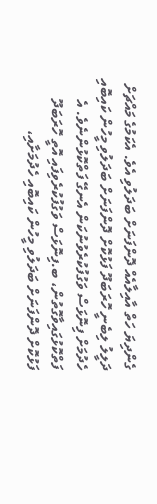ގެންދިޔަ ހަތް އާއިލާއެއް ދޮންފަނަށް ބަދަލުވި އެވެ. އެކަމުގެ މައްޗަށް ދަލީލު ލިބެނީ ހޮރަބަދޫ ފަޅުކޮށް ދޮންފަނަށް ބަދަލުވި މީހުން ކައިބޮއި ހެދުމަށް ފިނޮޅަސް ވަގުފުކުރެވުނުކަން އެނގޭ ފަތްކޮޅުންނެވެ. އެ ފަތްކޮޅުގައިވާގޮތުން، ބ.ފިނޮޅަސް ވަގުފުކުރެވިފައި އޮތީ ހޮރަބަދޫ ފަޅުކޮށް ދޮންފަނަށް ބަދަލުވި މީހުން ކައިބޮއި ހެދުމަށާއި،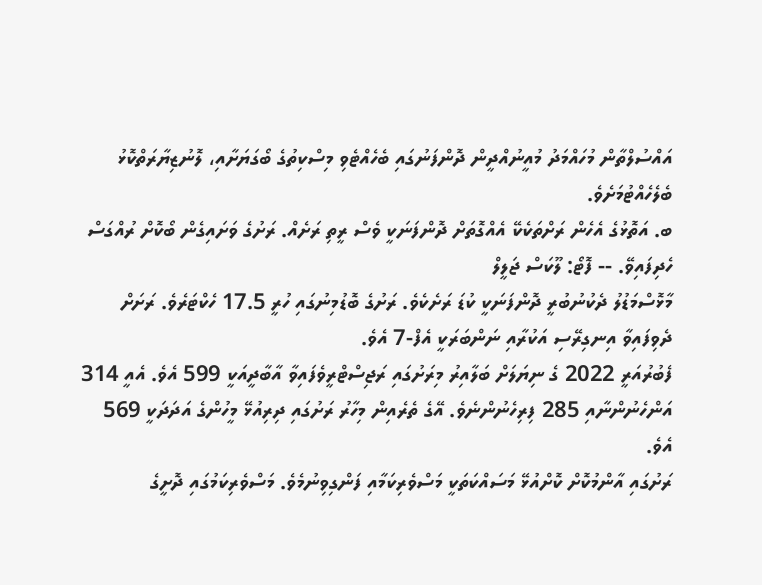އައްސުލްތާން މުހައްމަދު މުއީނުއްދީން ދޮންފަނުގައި ބެހެއްޓެވި މިސްކިތުގެ ބޯގަޔަށާއި، ލޮނުޒިޔާރަތްކޮޅު ބެލެހެއްޓުމަށެވެ.
ބ. އަތޮޅުގެ އެހެން ރަށްތަކެކޭ އެއްގޮތަށް ދޮންފަނަކީ ވެސް ރީތި ރަށެއް. ރަށުގެ ވަށައިގެން ބޯކޮށް ރުއްގަސް ހެދިފައިވޭ. -- ފޮޓޯ: ލޫކަސް ޖަލީލް
މާޅޮސްމަޑުލު ދެކުނުބުރީ ދޮންފަނަކީ ކުޑަ ރަށެކެވެ. ރަށުގެ ބޮޑުމިނުގައި ހުރީ 17.5 ހެކްޓަރެވެ. ރަށަށް ދެވިފައިވާ އިނގިރޭސި އަކުރާއި ނަންބަރަކީ އެފް-7 އެވެ.
ފެބުރުއަރީ 2022 ގެ ނިޔަލަށް ބަލާއިރު މިރަށުގައި ރަޖިސްޓްރީވެފައިވާ އާބާދީއަކީ 599 އެވެ. އެއީ 314 އަންހެނުންނާއި 285 ފިރިހެނުންނެވެ. އޭގެ ތެރެއިން މިހާރު ރަށުގައި ދިރިއުޅޭ މީހުންގެ އަދަދަކީ 569 އެވެ.
ރަށުގައި އާންމުކޮށް ކޮށްއުޅޭ މަސައްކަތަކީ މަސްވެރިކަމާއި ފަންގިވިނުމެވެ. މަސްވެރިކަމުގައި ދޮށީގެ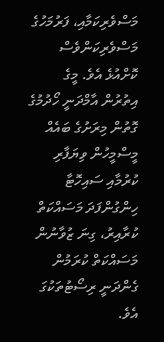މަސްވެރިކަމާއި، ފަރުމަހުގެ މަސްވެރިކަންވެސް ކޮށްއުޅެ އެވެ. މީގެ އިތުރުން އާމްދަނީ ހޯދުމުގެ ގޮތުން މިރަށުގެ ބައެއް މީސްމީހުން ވިޔަފާރި ކުރުމާއި ސައިހޮޓާ ހިންގުންފަދަ މަސައްކަތް ކުރާއިރު، ގިނަ ޒުވާނުން މަސައްކަތް ކުރަމުން ގެންދަނީ ރިސޯޓުތަކުގަ އެވެ.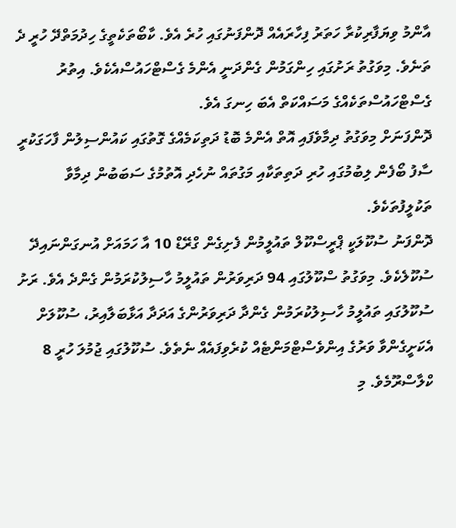އާންމު ވިޔަފާރިކުރާ ހަތަރު ފިހާރައެއް ދޮންފަނުގައި ހުރެ އެވެ. ކާބޯތަކެތީގެ ހިދުމަތްދޭ ހުރީ ދެ ތަނެވެ. މިވަގުތު ރަށުގައި ހިންގަމުން ގެންދަނީ އެންމެ ގެސްޓްހައުސްއެކެވެ. އިތުރު ގެސްޓްހައުސްތަކެއްގެ މަސައްކަތް އެބަ ހިނގަ އެވެ.
ދޮންފަނަށް މިވަގުތު ދިމާވެފައި އޮތް އެންމެ ބޮޑު ދަތިކަމެއްގެ ގޮތުގައި ކައުންސިލުން ފާހަގަކުރީ ސާފު ބޯފެން ލިބުމުގައި ހުރި ދަތިތަކާއި މަގުތައް ނުހެދި އޮތުމުގެ ސަބަބުން ދިމާވާ ތަކުލީފުތަކެވެ.
ދޮންފަނު ސުކޫލަކީ ޕްރީސްކޫލް ތައުލީމުން ފެށިގެން ގްރޭޑް 10 އާ ހަމައަށް އުނގަންނައިދޭ ސުކޫލެކެވެ. މިވަގުތު ސްކޫލުގައި 94 ދަރިވަރުން ތައުލީމު ހާސިލުކުރަމުން ގެންދެ އެވެ. ރަށު ސުކޫލުގައި ތައުލީމު ހާސިލުކުރަމުން ގެންދާ ދަރިވަރުންގެ އަދަދާ އަޅާބަލާއިރު، ސުކޫލަށް އެކަށީގެންވާ ވަރުގެ އިންވެސްޓްމަންޓެއް ކުރެވިފައެއް ނެތެވެ. ސުކޫލުގައި ޖުމުލަ ހުރީ 8 ކްލާސްރޫމެވެ. މި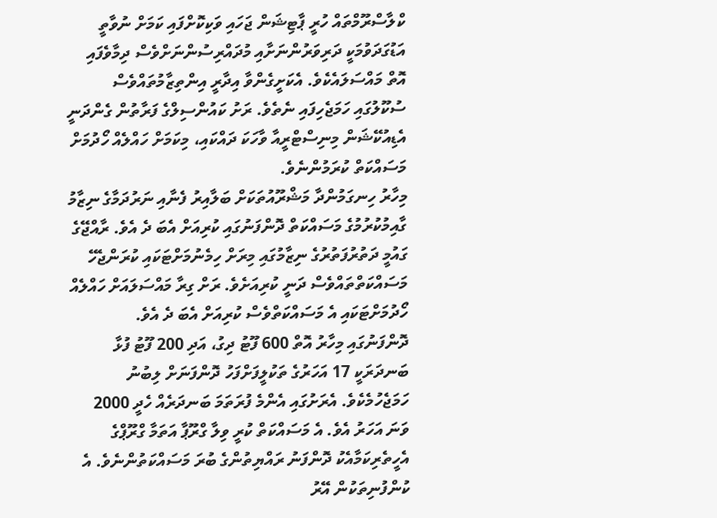ކްލާސްރޫމްތައް ހުރީ ޕާޓިޝަން ޖަހައި ވަކިކޮށްފައި ކަމަށް ނުވާތީ އަޑުގަދަވުމަކީ ދަރިވަރުންނަށާއި މުދައްރިސުންނަށްވެސް ދިމާވެފައި އޮތް މައްސަލައެކެވެ. އެކަށީގެންވާ އިދާރީ އިންތިޒާމުތައްވެސް ސުކޫލުގައި ހަމަޖެހިފައި ނެތެވެ. ރަށު ކައުންސިލްގެ ފަރާތުން ގެންދަނީ އެޑިއުކޭޝަން މިނިސްޓްރީއާ ވާހަކަ ދައްކައި، މިކަމަށް ހައްލެއް ހޯދުމަށް މަސައްކަތް ކުރަމުންނެވެ.
މިހާރު ހިނގަމުންދާ މަޝްރޫއުތަކަށް ބަލާއިރު ފެނާއި ނަރުދަމާގެ ނިޒާމު ގާއިމުކުރުމުގެ މަސައްކަތް ދޮންފަނުގައި ކުރިއަށް އެބަ ދެ އެވެ. ރާއްޖޭގެ ގައުމީ ދަތުރުފަތުރުގެ ނިޒާމުގައި މިރަށް ހިމެނުމަށްޓަކައި ކުރަންޖެހޭ މަސައްކަތްތައްވެސް ދަނީ ކުރިއަށެވެ. ރަށް ގިރާ މައްސަލައަށް ހައްލެއް ހޯދުމަށްޓަކައި އެ މަސައްކަތްވެސް ކުރިއަށް އެބަ ދެ އެވެ.
ދޮންފަނުގައި މިހާރު އޮތް 600 ފޫޓު ދިގު، އަދި 200 ފޫޓު ފުޅާ ބަނދަރަކީ 17 އަހަރުގެ ތަކުލީފަށްފަހު ދޮންފަނަށް ލިބުނު ހަމަޖެހުމެކެވެ. އެރަށުގައި އެންމެ ފުރަތަމަ ބަނދަރެއް ހެދީ 2000 ވަނަ އަހަރު އެވެ. އެ މަސައްކަތް ކުރީ ވިލާ ގްރޫޕާ އަތަމާ ގްރޫޕްގެ އެހީތެރިކަމާއެކު ދޮންފަނު ރައްޔިތުންގެ ބުރަ މަސައްކަތުންނެވެ. އެ ކުންފުނިތަކުން އޭރު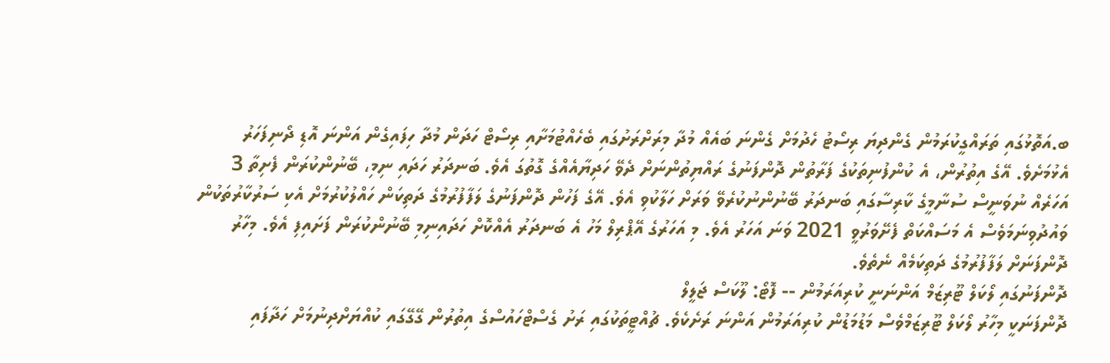ބ.އަތޮޅުގައި ތަރައްގީކުރަމުން ގެންދިޔަ ރިސޯޓު ހެދުމަށް ގެންނަ ބައެއް މުދާ މިރަށްރަށުގައި ބެހެއްޓުމަށާއި ރިސޯޓް ހަދަން މުދާ ހިފައިގެން އަންނަ އޮޑި ދޯނިފަހަރު އެޅުމަށެވެ. އޭގެ އިތުރުން، އެ ކުންފުނިތަކުގެ ފަރާތުން ދޮންފަނުގެ ރައްޔިތުންނަށް ދެވޭ ހަދިޔާއެއްގެ ގޮތުގަ އެވެ. ބަނދަރު ހަދައި ނިމި، ބޭނުންކުރަން ފެށިތާ 3 އަހަރެއް ނުވަނީސް ސުނާމީގެ ކާރިސާގައި ބަނދަރު ބޭނުންނުކުރެވޭ ވަރަށް ހަލާކުވި އެވެ. އޭގެ ފަހުން ދޮންފަނުގެ ލަފާފުރުމުގެ ދަތިކަން ހައްލުކުރުމަށް އެކި ސަރުކާރުތަކުން ވައުދުވިނަމަވެސް އެ މަސައްކަތް ފެށޭވަރުވީ 2021 ވަނަ އަހަރު އެވެ. މި އަހަރުގެ އޭޕްރިލް މަހު އެ ބަނދަރު އެއްކޮށް ހަދައިނިމި ބޭނުންކުރަން ފަށައިފި އެވެ. މިހާރު ދޮންފަނަށް ލަފާފުރުމުގެ ދަތިކަމެއް ނެތެވެ.
ދޮންފަނުގައި ލޯކަލް ޓޫރިޒަމް އަންނަނީ ކުރިއަރަމުން -- ފޮޓޯ: ލޫކަސް ޖަލީލް
ދޮންފަނަކީ މިހާރު ލޯކަލް ޓޫރިޒަމްވެސް މަޑުމަޑުން ކުރިއަރަމުން އަންނަ ރަށެކެވެ. ޗުއްޓީތަކުގައި ރަށު ގެސްޓްހައުސްގެ އިތުރުން ގޭގޭގައި ކުއްޔަށްދިނުމަށް ހަދާފައި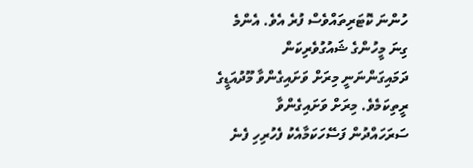ހުންނަ ކޮޓަރިތައްވެސް ފުރެ އެވެ. އެންމެ ގިނަ މީހުންގެ ޝައުގުވެރިކަން ދަމައިގަންނަނީ މިރަށް ވަށައިގެންވާ މޫދުއަޑީގެ ރީތިކަމެވެ. މިރަށް ވަށައިގެންވާ ސަރަހައްދުން ފަސޭހަކަމާއެކު ފެހުރިހި ފެނެ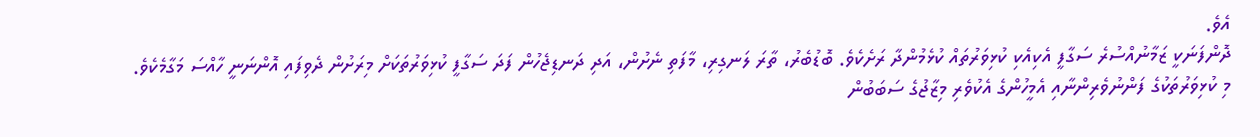އެވެ.
ދޮންފަނަކީ ޒަމާނުއްސުރެ ސަގާފީ އެކިއެކި ކުޅިވަރުތައް ކުޅެމުންދާ ރަށެކެވެ. ބޮޑުބެރު، ތާރަ ލަނގިރި، މާފަތި ނެށުން، އަދި ދަނޑިޖެހުން ފަދަ ސަގާފީ ކުޅިވަރުތަކަށް މިރަށުން ދެވިފައި އޮންނަނީ ހާއްސަ މަގާމެކެވެ. މި ކުޅިވަރުތަކުގެ ފަންނުވެރިންނާއި އެމީހުންގެ އެކުވެރި މިޒާޖުގެ ސަބަބުން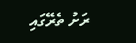ރަށު ތެރޭގައި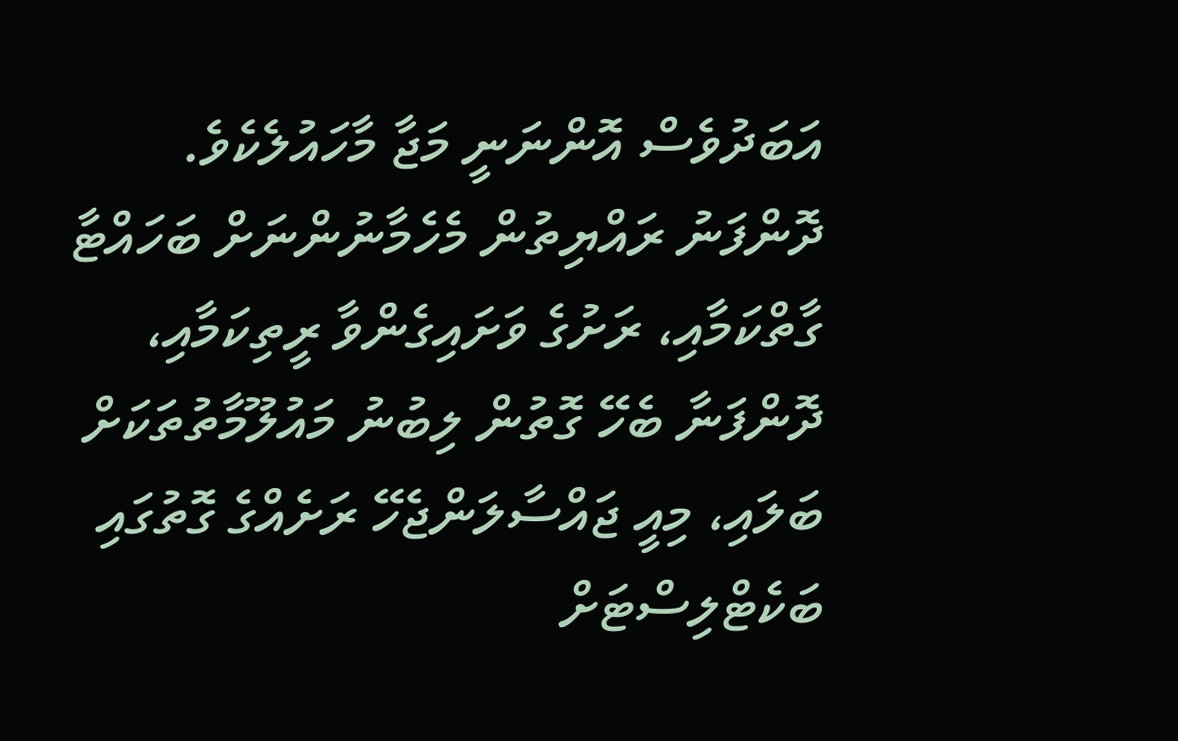އަބަދުވެސް އޮންނަނީ މަޖާ މާހައުލެކެވެ. ދޮންފަނު ރައްޔިތުން މެހެމާނުންނަށް ބަހައްޓާ ގާތްކަމާއި، ރަށުގެ ވަށައިގެންވާ ރީތިކަމާއި، ދޮންފަނާ ބެހޭ ގޮތުން ލިބުނު މައުލޫމާތުތަކަށް ބަލައި، މިއީ ޖައްސާލަންޖެހޭ ރަށެއްގެ ގޮތުގައި ބަކެޓްލިސްޓަށް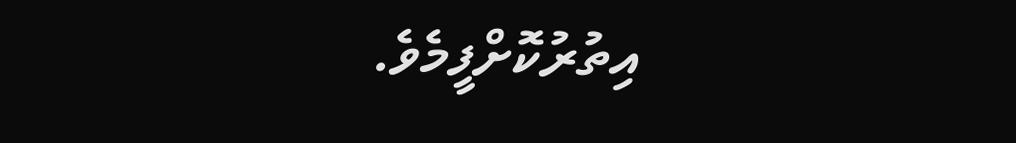އިތުރުކޮށްފީމެވެ.